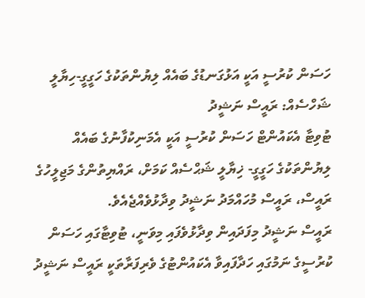ހަސަން ކުރުސީ އަކީ އަޅުގަނޑުގެ ބައެއް ލިޔުންތަކުގެ ހަގީގީ-ހިޔާލީ ޝަހްސެއް: ރައީސް ނަޝީދު
ޓުވިޓާ އެކައުންޓް ހަސަން ކުރުސީ އަކީ އެމަނިކުފާނުގެ ބައެއް ލިޔުންތަކުގެ ހަގީގީ- ޚިޔާލީ ޝަޙްސެއް ކަމަށް، ރައްޔިތުންގެ މަޖިލީހުގެ ރައީސް، ރައީސް މުހައްމަދު ނަޝީދު ވިދާޅުވެއްޖެއެވެ.
ރައީސް ނަޝީދު މިފަދައިން ވިދާޅުވެފައި މިވަނީ، ޓުވިޓާގައި ހަސަން ކުރުސީގެ ނަމުގައި ހަދާފައިވާ އެކައުންޓުގެ ވެރިފަރާތަކީ ރައީސް ނަޝީދު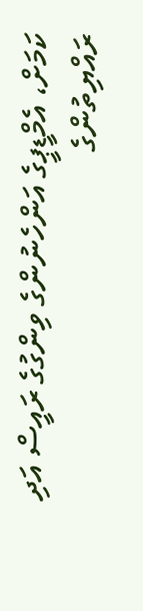ކަމަށް، އެމްޑީޕީގެ އަންހެނުންގެ ވިންގުގެ ރައީސް އަދި ރައްޔިތުންގެ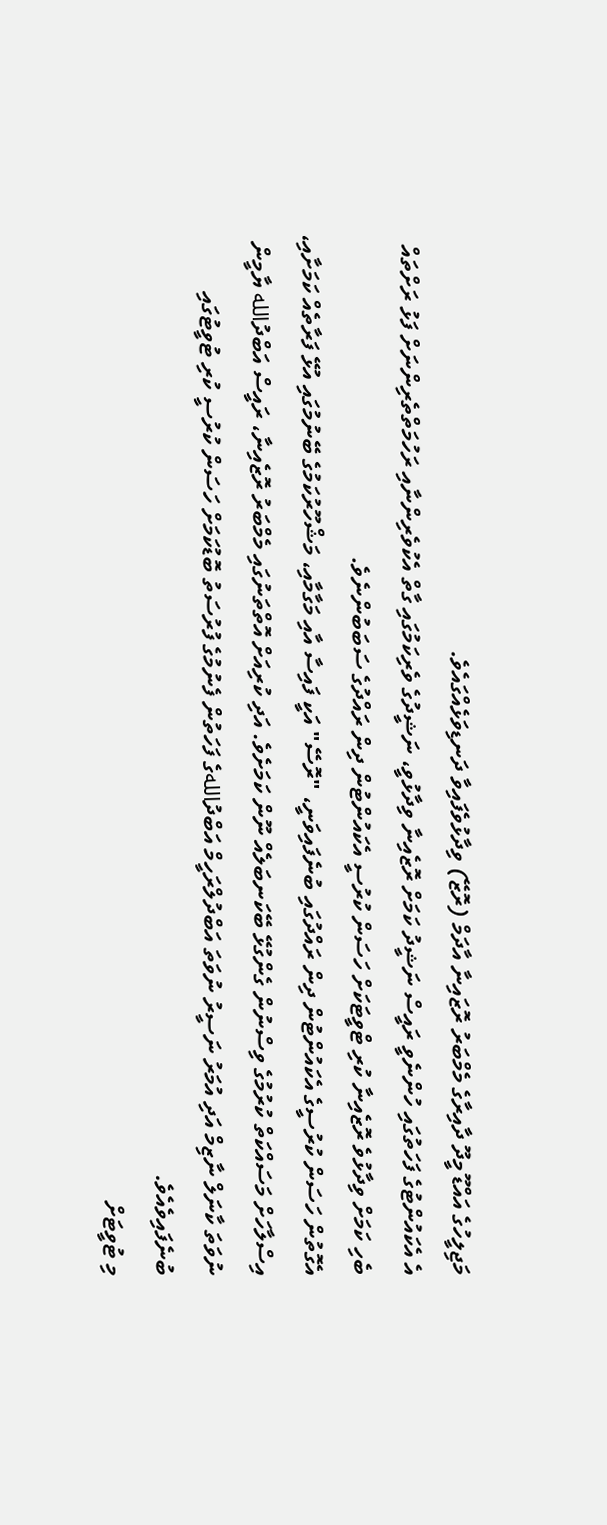މަޖިލީހުގެ އައްޑޫ މީދޫ ދާއިރާގެ މެމްބަރު ރޮޒައިނާ އާދަމް (ރޮޒޭ) ވިދާޅުވެފައިވާ ދަނޑިވަޅެއްގައެވެ.
އެ އެކައުންޓުގެ ފަހަތުގައި ހުންނެވީ ރައީސް ނަޝީދު ކަމަށް ރޮޒެއިނާ ވިދާޅުވީ، ނަޝީދުގެ ވެރިކަމުގައި ގާތް އެކުވެރިންނާއި ރަހުމަތްތެރިންނަށް ފަޅު ރަށްތައް ބެހި ކަމަށް ވިދާޅުވެ ރޮޒެއިނާ ކުރި ޓްވީޓަކަށް ހަސަން ކުރުސީ އެކައުންޓުން ދިން ރައްދުގެ ސަބަބުންނެވެ.
އެގޮތުން ހަސަން ކުރުސީގެ އެކައުންޓުން ދިން ރައްދުގައި ބުނެފައިވަނީ، "ރޮސޭ" އަކީ ފައިސާ އާއި މަގާމާއި، މަޝްހޫރުކަމުގެ ބޭނުމުގައި އުޅޭ ފަރާތެއް ކަމަށާއި، އިސްލާހަށް މަސައްކަތް ކުރުމުގެ ވިސްނުން ގެންގުޅޭ ބޭކަނބަލެއް ނޫން ކަމަށެވެ. އަދި ކުރިއަށް އޮތްތަނުގައި މެމްބަރު ރޮޒެއިނާ، ރައީސް އަބްދުالله ޔާމީން ނުވަތަ ކާނަލް ނާޒިމް އަދި އުމަރު ނަސީރު ނުވަތަ އަބްދުލްރަހީމް އަބްދުاللهގެ ފަހަތުން ފެނުމުގެ ފުރުސަތު ބޮޑުކަމަށް ހަސަން ކުރުސީ ކުރި ޓުވީޓުގައި ބުނެފައިވެއެވެ.
މި ޓުވީޓަށް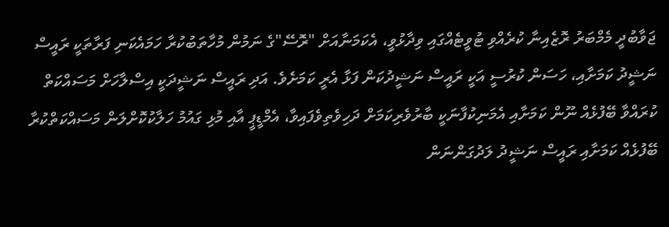ޖަވާބުދީ މެމްބަރު ރޮޒެއިނާ ކުރެއްވި ޓުވީޓެއްގައި ވިދާޅުވީ، އެކަމަނާއަށް "ރޮސޭ"ގެ ނަމުން މުހާތަބުކުރާ ހަމައެކަނި ފަރާތަކީ ރައީސް ނަޝީދު ކަމަށާއި، ހަސަން ކުރުސީ އަކީ ރައީސް ނަޝީދުކަން ފަޅާ އެރީ ކަމަށެވެ. އަދި ރައީސް ނަޝީދަކީ އިސްލާހަށް މަސައްކަތް ކުރައްވާ ބޭފުޅެއް ނޫން ކަމަށާއި އެމަނިކުފާނަކީ ބާރުވެރިކަމަށް ދަހިވެތިވެފައިވާ، އެމްޑީޕީ އާއި މުޅި ގައުމު ހަލާކުކޮށްލަން މަސައްކަތްކުރާ ބޭފުޅެއް ކަމަށާއި ރައީސް ނަޝީދު ލަދުގަންނަން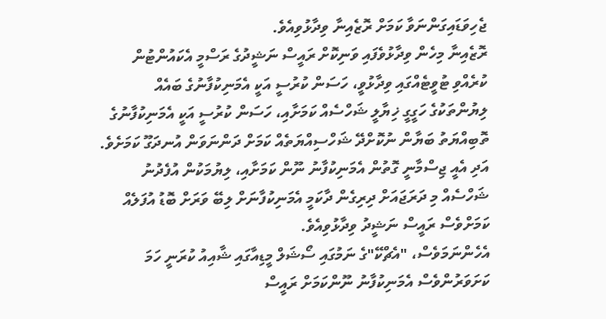ޖެހިވަޑައިގަންނަވާ ކަމަށް ރޮޒެއިނާ ވިދާޅުވިއެވެ.
ރޮޒެއިނާ މިހެން ވިދާޅުވެފައި ވަނިކޮށް ރައީސް ނަޝީދުގެ ރަސްމީ އެކައުންޓުން ކުރެއްވި ޓުވީޓެއްގައި ވިދާޅުވީ، ހަސަން ކުރުސީ އަކީ އެމަނިކުފާނުގެ ބައެއް ލިޔުންތަކުގެ ހަގީގީ ޚިޔާލީ ޝަހްސެއް ކަމަށާއި، ހަސަން ކުރުސީ އަކީ އެމަނިކުފާނުގެ ތޮބިއްޔަތު ބަޔާން ނުކޮށްދޭ ޝަހްސިއްޔަތެއް ކަމަށް ދަންނަވަން އުނދަގޫ ކަމަށެވެ.
އަދި އެއީ ޖިސްމާނީ ގޮތުން އެމަނިކުފާނު ނޫން ކަމަށާއި، ލިޔުމަކުން އުފެދުނު ޝަހްސެއް މި ދަރަޖައަށް ދިރިގެން ދާކަމީ އެމަނިކުފާނަށް ލިބޭ ވަރަށް ބޮޑު އުފަލެއް ކަމަށްވެސް ރައީސް ނަޝީދު ވިދާޅުވިއެވެ.
އެހެންނަމަވެސް، "އެޗްކޭ"ގެ ނަމުގައި ސޯޝަލް މީޑިއާގައި ޝާއިއު ކުރަނީ ހަމަ ކަށަވަރުންވެސް އެމަނިކުފާނު ނޫންކަމަށް ރައީސް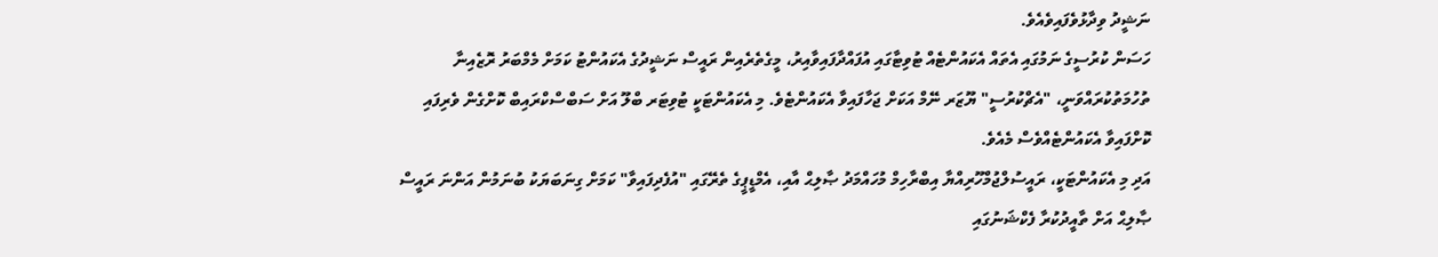ނަޝީދު ވިދާޅުވެފައިވެއެވެ.
ހަސަން ކުރުސީގެ ނަމުގައި އެތައް އެކައުންޓެއް ޓުވިޓާގައި އުފައްދާފައިވާއިރު، މީގެތެރެއިން ރައީސް ނަޝީދުގެ އެކައުންޓު ކަމަށް މެމްބަރު ރޮޒެއިނާ ތުހުމަތުކުރައްވަނީ، "އެޗްކުރުސީ" ޔޫޒަރ ނޭމް އަކަށް ޖަހާފައިވާ އެކައުންޓެވެ. މި އެކައުންޓަކީ ޓުވިޓަރ ބްލޫ އަށް ސަބްސްކްރައިބް ކޮށްގެން ވެރިފައި ކޮށްފައިވާ އެކައުންޓެއްވެސް މެއެވެ.
އަދި މި އެކައުންޓަކީ، ރައީސުލްޖުމްހޫރިއްޔާ އިބްރާހިމް މުހައްމަދު ޞާލިޙް އާއި، އެމްޑީޕީގެ ތެރޭގައި "އުފެދިފައިވާ" ކަމަށް ގިނަބަޔަކު ބުނަމުން އަންނަ ރައީސް ޞާލިޙް އަށް ތާއީދުކުރާ ފެކްޝަނުގައި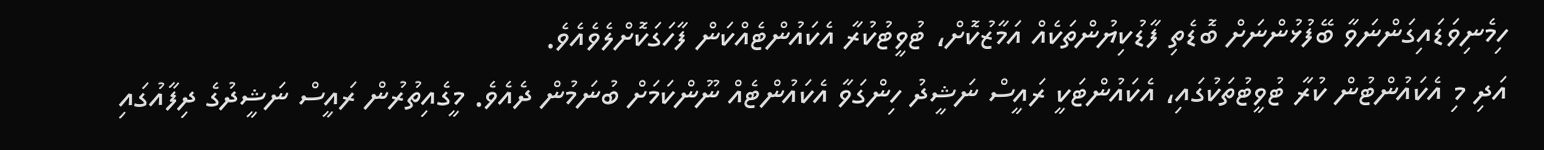ހިމެނިވަޑައިގަންނަވާ ބޭފުޅުންނަށް ބޮޑެތި ފާޑުކިޔުންތަކެއް އަމާޒުކޮށް، ޓުވީޓުކުރާ އެކައުންޓެއްކަން ފާހަގަކޮށްލެވެއެވެ.
އަދި މި އެކައުންޓުން ކުރާ ޓުވީޓުތަކުގައި، އެކައުންޓަކީ ރައީސް ނަޝީދު ހިންގަވާ އެކައުންޓެއް ނޫންކަމަށް ބުނަމުން ދެއެވެ. މީގެއިތުރުން ރައީސް ނަޝީދުގެ ދިފާއުގައި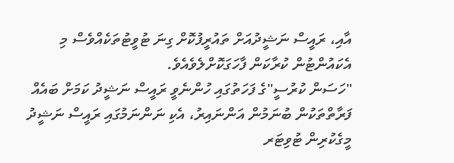އާއި، ރައީސް ނަޝީދުއަށް ތައުރީފުކޮށް ގިނަ ޓުވީޓުތަކެއްވެސް މި އެކައުންޓުން ކުރާކަން ފާހަގަކޮށްލެވެއެވެ.
"ހަސަން ކުރުސީ"ގެ ފަހަތުގައި ހުންނެވީ ރައީސް ނަޝީދު ކަމަށް ބައެއް ފަރާތްތަކުން ބުނަމުން އަންނައިރު، އެކި ނަންނަމުގައި ރައީސް ނަޝީދު މީގެކުރިން ޓުވިޓަރ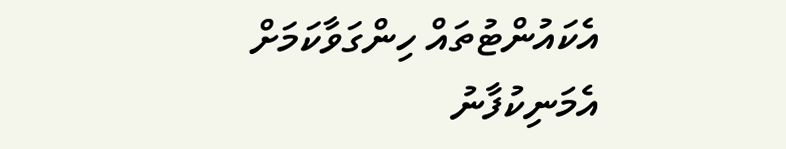އެކައުންޓުތައް ހިންގަވާކަމަށް އެމަނިކުފާނު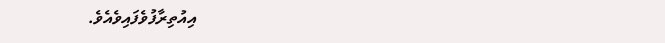އިއުތިރާފުވެފައިވެއެވެ.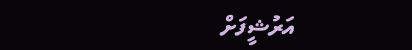އަރުޝީފަށް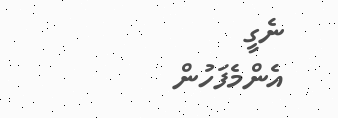ނެގީ
އެންމެފަހުން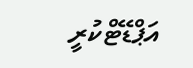އަޕްޑޭޓްކުރީ